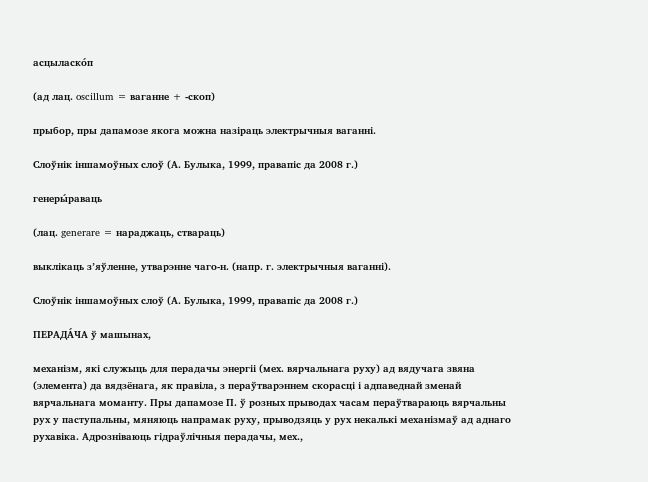асцыласко́п

(ад лац. oscillum = ваганне + -скоп)

прыбор, пры дапамозе якога можна назіраць электрычныя ваганні.

Слоўнік іншамоўных слоў (А. Булыка, 1999, правапіс да 2008 г.)

генеры́раваць

(лац. generare = нараджаць, ствараць)

выклікаць з’яўленне, утварэнне чаго-н. (напр. г. электрычныя ваганні).

Слоўнік іншамоўных слоў (А. Булыка, 1999, правапіс да 2008 г.)

ПЕРАДА́ЧА ў машынах,

механізм, які служыць для перадачы энергіі (мех. вярчальнага руху) ад вядучага звяна (элемента) да вядзёнага, як правіла, з пераўтварэннем скорасці і адпаведнай зменай вярчальнага моманту. Пры дапамозе П. ў розных прыводах часам пераўтвараюць вярчальны рух у паступальны, мяняюць напрамак руху, прыводзяць у рух некалькі механізмаў ад аднаго рухавіка. Адрозніваюць гідраўлічныя перадачы, мех.,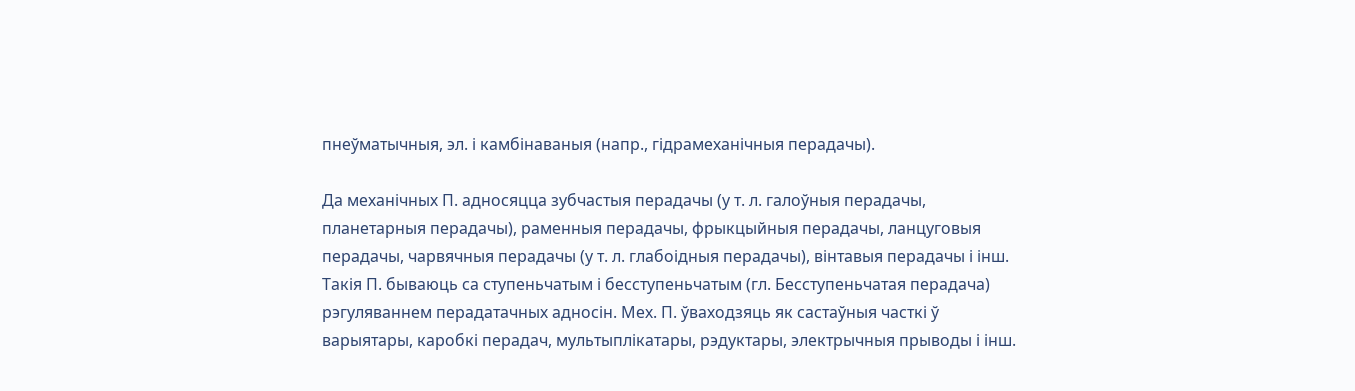пнеўматычныя, эл. і камбінаваныя (напр., гідрамеханічныя перадачы).

Да механічных П. адносяцца зубчастыя перадачы (у т. л. галоўныя перадачы, планетарныя перадачы), раменныя перадачы, фрыкцыйныя перадачы, ланцуговыя перадачы, чарвячныя перадачы (у т. л. глабоідныя перадачы), вінтавыя перадачы і інш. Такія П. бываюць са ступеньчатым і бесступеньчатым (гл. Бесступеньчатая перадача) рэгуляваннем перадатачных адносін. Мех. П. ўваходзяць як састаўныя часткі ў варыятары, каробкі перадач, мультыплікатары, рэдуктары, электрычныя прыводы і інш.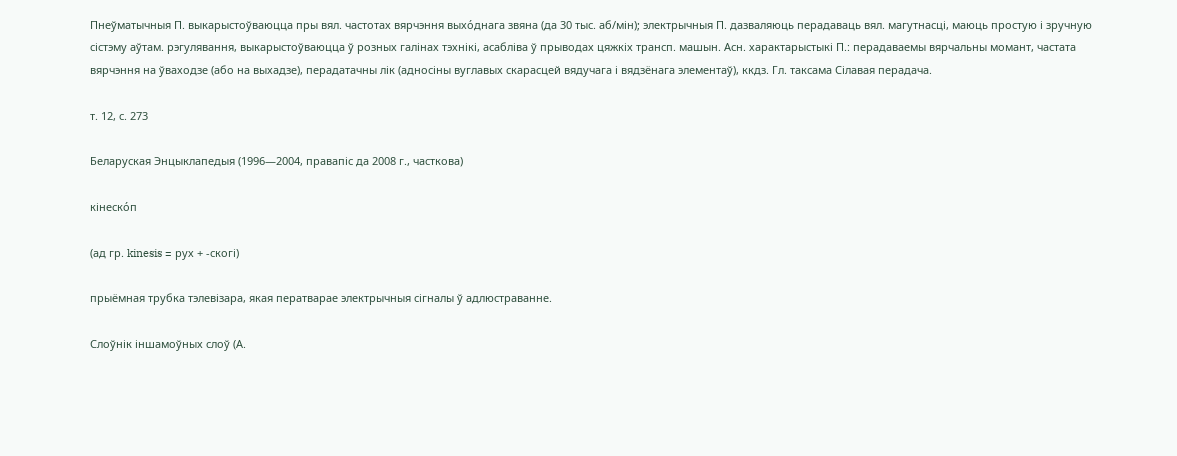Пнеўматычныя П. выкарыстоўваюцца пры вял. частотах вярчэння выхо́днага звяна (да 30 тыс. аб/мін); электрычныя П. дазваляюць перадаваць вял. магутнасці, маюць простую і зручную сістэму аўтам. рэгулявання, выкарыстоўваюцца ў розных галінах тэхнікі, асабліва ў прыводах цяжкіх трансп. машын. Асн. характарыстыкі П.: перадаваемы вярчальны момант, частата вярчэння на ўваходзе (або на выхадзе), перадатачны лік (адносіны вуглавых скарасцей вядучага і вядзёнага элементаў), ккдз. Гл. таксама Сілавая перадача.

т. 12, с. 273

Беларуская Энцыклапедыя (1996—2004, правапіс да 2008 г., часткова)

кінеско́п

(ад гр. kinesis = рух + -скогі)

прыёмная трубка тэлевізара, якая ператварае электрычныя сігналы ў адлюстраванне.

Слоўнік іншамоўных слоў (А.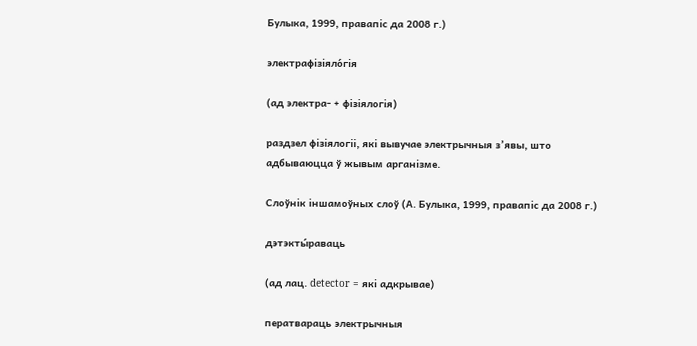Булыка, 1999, правапіс да 2008 г.)

электрафізіяло́гія

(ад электра- + фізіялогія)

раздзел фізіялогіі, які вывучае электрычныя з’явы, што адбываюцца ў жывым арганізме.

Слоўнік іншамоўных слоў (А. Булыка, 1999, правапіс да 2008 г.)

дэтэкты́раваць

(ад лац. detector = які адкрывае)

ператвараць электрычныя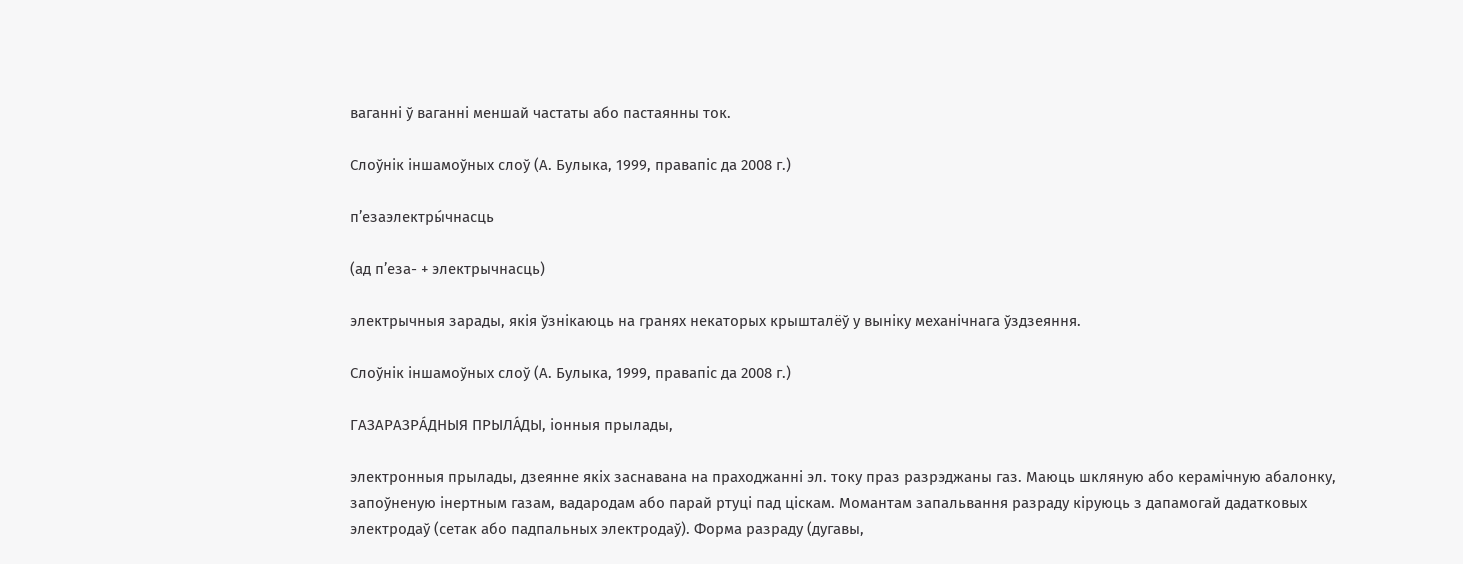ваганні ў ваганні меншай частаты або пастаянны ток.

Слоўнік іншамоўных слоў (А. Булыка, 1999, правапіс да 2008 г.)

п’езаэлектры́чнасць

(ад п’еза- + электрычнасць)

электрычныя зарады, якія ўзнікаюць на гранях некаторых крышталёў у выніку механічнага ўздзеяння.

Слоўнік іншамоўных слоў (А. Булыка, 1999, правапіс да 2008 г.)

ГАЗАРАЗРА́ДНЫЯ ПРЫЛА́ДЫ, іонныя прылады,

электронныя прылады, дзеянне якіх заснавана на праходжанні эл. току праз разрэджаны газ. Маюць шкляную або керамічную абалонку, запоўненую інертным газам, вадародам або парай ртуці пад ціскам. Момантам запальвання разраду кіруюць з дапамогай дадатковых электродаў (сетак або падпальных электродаў). Форма разраду (дугавы,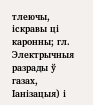тлеючы, іскравы ці каронны; гл. Электрычныя разрады ў газах, Іанізацыя) і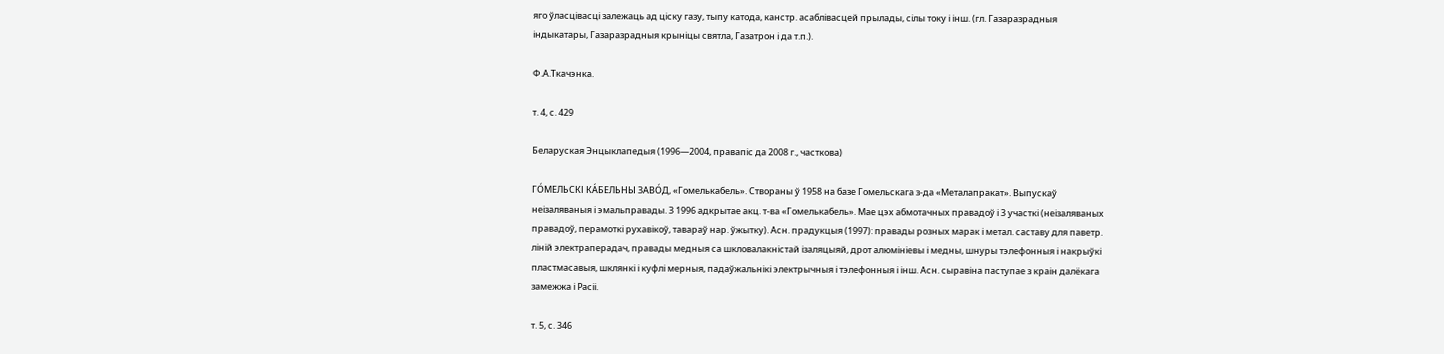яго ўласцівасці залежаць ад ціску газу, тыпу катода, канстр. асаблівасцей прылады, сілы току і інш. (гл. Газаразрадныя індыкатары, Газаразрадныя крыніцы святла, Газатрон і да т.п.).

Ф.А.Ткачэнка.

т. 4, с. 429

Беларуская Энцыклапедыя (1996—2004, правапіс да 2008 г., часткова)

ГО́МЕЛЬСКІ КА́БЕЛЬНЫ ЗАВО́Д, «Гомелькабель». Створаны ў 1958 на базе Гомельскага з-да «Металапракат». Выпускаў неізаляваныя і эмальправады. З 1996 адкрытае акц. т-ва «Гомелькабель». Мае цэх абмотачных правадоў і 3 участкі (неізаляваных правадоў, перамоткі рухавікоў, тавараў нар. ўжытку). Асн. прадукцыя (1997): правады розных марак і метал. саставу для паветр. ліній электраперадач, правады медныя са шкловалакністай ізаляцыяй, дрот алюмініевы і медны, шнуры тэлефонныя і накрыўкі пластмасавыя, шклянкі і куфлі мерныя, падаўжальнікі электрычныя і тэлефонныя і інш. Асн. сыравіна паступае з краін далёкага замежжа і Расіі.

т. 5, с. 346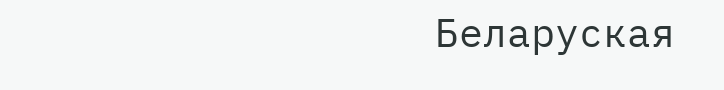Беларуская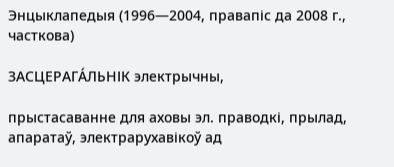Энцыклапедыя (1996—2004, правапіс да 2008 г., часткова)

ЗАСЦЕРАГА́ЛЬНІК электрычны,

прыстасаванне для аховы эл. праводкі, прылад, апаратаў, электрарухавікоў ад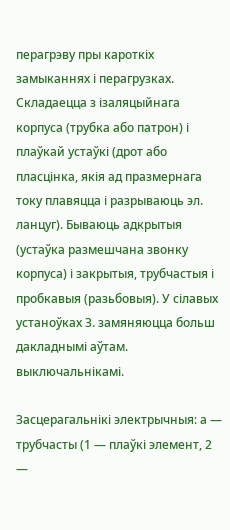перагрэву пры кароткіх замыканнях і перагрузках. Складаецца з ізаляцыйнага корпуса (трубка або патрон) і плаўкай устаўкі (дрот або пласцінка, якія ад празмернага току плавяцца і разрываюць эл. ланцуг). Бываюць адкрытыя (устаўка размешчана звонку корпуса) і закрытыя, трубчастыя і пробкавыя (разьбовыя). У сілавых устаноўках З. замяняюцца больш дакладнымі аўтам. выключальнікамі.

Засцерагальнікі электрычныя: а — трубчасты (1 — плаўкі элемент, 2 —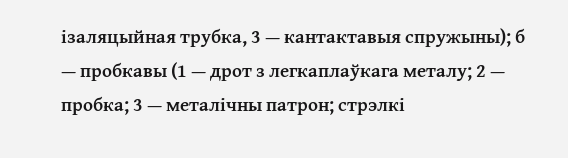ізаляцыйная трубка, 3 — кантактавыя спружыны); б — пробкавы (1 — дрот з легкаплаўкага металу; 2 — пробка; 3 — металічны патрон; стрэлкі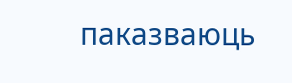паказваюць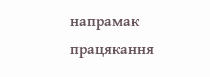напрамак працякання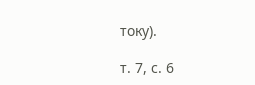току).

т. 7, с. 6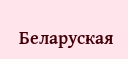Беларуская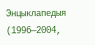Энцыклапедыя (1996—2004,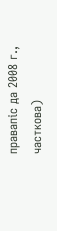правапіс да 2008 г., часткова)